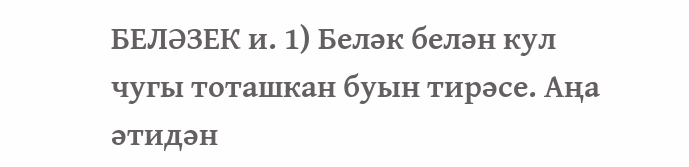БЕЛӘЗЕК и. 1) Беләк белән кул чугы тоташкан буын тирәсе. Аңа әтидән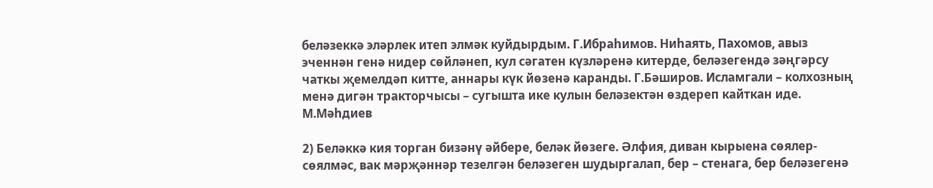беләзеккә эләрлек итеп элмәк куйдырдым. Г.Ибраһимов. Ниһаять, Пахомов, авыз эченнән генә нидер сөйләнеп, кул сәгатен күзләренә китерде, беләзегендә зәңгәрсу чаткы җемелдәп китте, аннары күк йөзенә каранды. Г.Бәширов. Исламгали – колхозның менә дигән тракторчысы – сугышта ике кулын беләзектән өздереп кайткан иде. М.Мәһдиев

2) Беләккә кия торган бизәнү әйбере, беләк йөзеге. Әлфия, диван кырыена сөялер-сөялмәс, вак мәрҗәннәр тезелгән беләзеген шудыргалап, бер – стенага, бер беләзегенә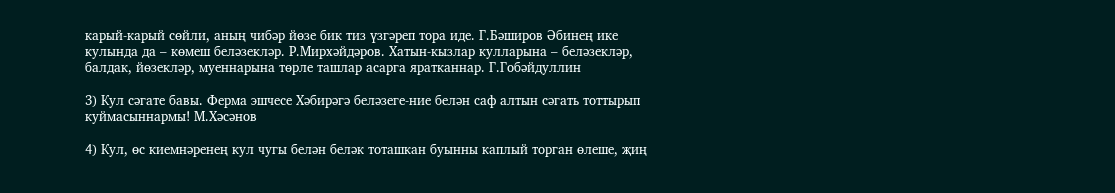карый-карый сөйли, аның чибәр йөзе бик тиз үзгәреп тора иде. Г.Бәширов Әбинең ике кулында да – көмеш беләзекләр. Р.Мирхәйдәров. Хатын-кызлар кулларына – беләзекләр, балдак, йөзекләр, муеннарына төрле ташлар асарга яратканнар. Г.Гобәйдуллин

3) Кул сәгате бавы. Ферма эшчесе Хәбирәгә беләзеге-ние белән саф алтын сәгать тоттырып куймасыннармы! М.Хәсәнов

4) Кул, өс киемнәренең кул чугы белән беләк тоташкан буынны каплый торган өлеше, җиң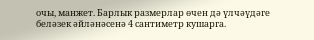очы, манжет. Барлык размерлар өчен дә үлчәүдәге беләзек әйләнәсенә 4 сантиметр кушарга.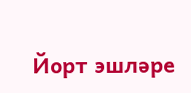Йорт эшләре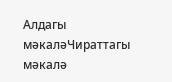Алдагы мәкаләЧираттагы мәкалә